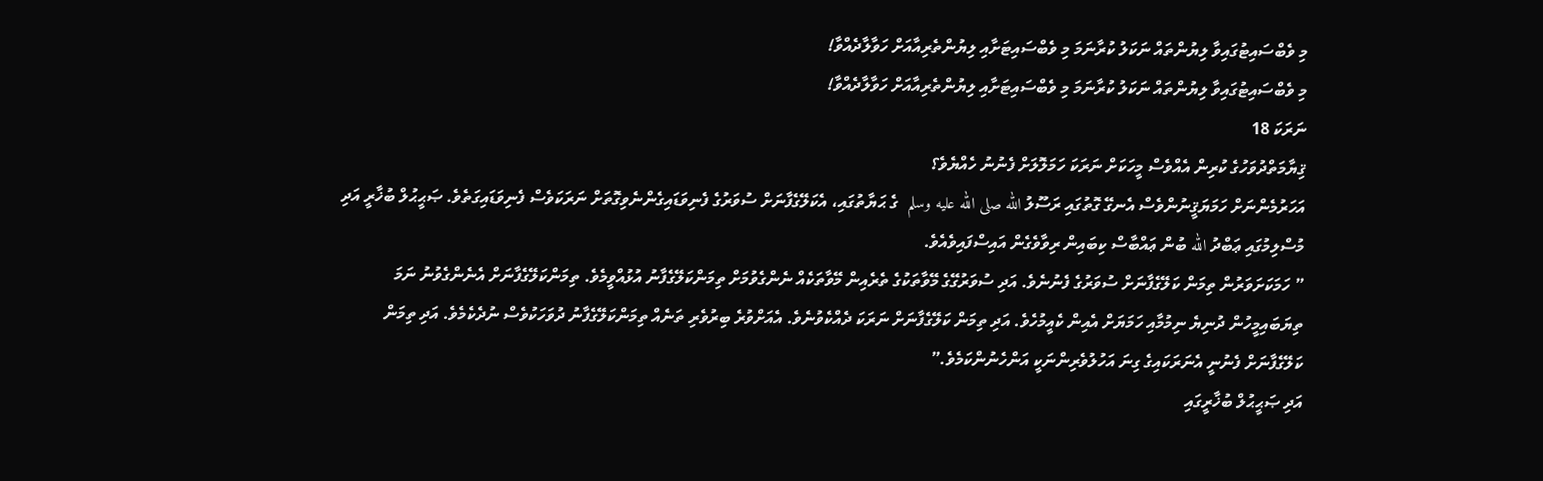މި ވެބްސައިޓުގައިވާ ލިޔުންތައް ނަކަލު ކުރާނަމަ މި ވެބްސައިޓަށާއި ލިޔުންތެރިއާއަށް ހަވާލާދެއްވާ!
މި ވެބްސައިޓުގައިވާ ލިޔުންތައް ނަކަލު ކުރާނަމަ މި ވެބްސައިޓަށާއި ލިޔުންތެރިއާއަށް ހަވާލާދެއްވާ!
ނަރަކަ 18
ޤިޔާމަތްދުވަހުގެ ކުރިން އެއްވެސް މީހަކަށް ނަރަކަ ހަމަލޮލަށް ފެނުނު ހެއްޔެވެ؟
އަހަރުމެންނަށް ހަމަޔަޤީނުންވެސް އެނގޭ ގޮތުގައި ރަސޫލު الله صلى الله عليه وسلم  ގެ ޙަޔާތުގައި، އެކަލޭގެފާނަށް ސުވަރުގެ ފެނިވަޑައިގެންނެވިގޮތަށް ނަރަކަވެސް ފެނިވަޑައިގަތެވެ. ޞަޙީޙުލް ބުޚާރީ އަދި މުސްލިމުގައި ޢަބްދު الله ބުން ޢައްބާސް ކިބައިން ރިވާވެގެން އައިސްފައިވެއެވެ.
” ހަމަކަށަވަރުން ތިމަން ކަލޭގެފާނަށް ސުވަރުގެ ފެނުނެވެ. އަދި ސުވަރުގޭގެ މޭވާތަކުގެ ތެރެއިން މޭވާތަކެއް ނެންގެވުމަށް ތިމަންކަލޭގެފާނު އުޅުއްވީމެވެ. ތިމަންކަލޭގެފާނަށް އެނެންގެވުނު ނަމަ ތިޔަބައިމީހުން ދުނިޔެ ނިމުމާއި ހަމަޔަށް އެއިން ކެއީމުހެވެ. އަދި ތިމަން ކަލޭގެފާނަށް ނަރަކަ ދެއްކެވުނެވެ. އެއަށްވުރެ ބިރުވެރި ތަނެއް ތިމަންކަލޭގެފާނު ދުވަހަކުވެސް ނުދެކެމެވެ. އަދި ތިމަން ކަލޭގެފާނަށް ފެނުނީ އެނަރަކައިގެ ގިނަ އަހުލުވެރިންނަކީ އަންހެނުންކަމެވެ.”
އަދި ޞަޙީޙުލް ބުޚާރީގައި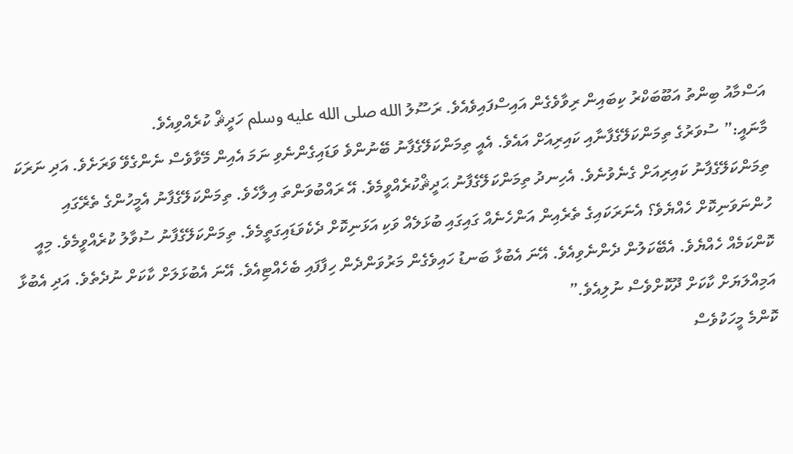އަސްމާއު ބިންތު އަބޫބަކްރު ކިބައިން ރިވާވެގެން އައިސްފައިވެއެވެ. ރަސޫލު الله صلى الله عليه وسلم ހަދީޘް ކުރެއްވިއެވެ.
މާނައީ:” ސުވަރުގެ ތިމަންކަލޭގެފާނާއި ކައިރިއަށް އައެވެ. އެއީ ތިމަންކަލޭގެފާނު ބޭނުންވެ ވަޑައިގެންނެވި ނަމަ އެއިން މޭވާވެސް ނެންގެވޭ ވަރަށެވެ. އަދި ނަރަކަ ތިމަންކަލޭގެފާނު ކައިރިއަށް ގެނެވުނެވެ. އެހިނދު ތިމަންކަލޭގެފާނު ޙަދީޘްކުރެއްވީމެވެ. އޭ ރައްބުވަންތަ އިލާހެވެ. ތިމަންކަލޭގެފާނު އެމީހުންގެ ތެރޭގައި ހުންނަވަނިކޮށް ހެއްޔެވެ؟ އެނަރަކައިގެ ތެރެއިން އަންހެނެއް ގައިގައި ބުޅަލެއް ވަކި އަޅަނިކޮށް ދެކެވަޑައިގަތީމެވެ. ތިމަންކަލޭގެފާނު ސުވާލު ކުރެއްވީމެވެ. މިއީ ކޮންކަމެއް ހެއްޔެވެ. އެބޭކަލުން ދެންނެވިއެވެ. އޭނަ އެބުޅާ ބަނޑު ހައިވެގެން މަރުވަންދެން ހިފާފައި ބެހެއްޓިއެވެ. އޭނަ އެބުޅަލަށް ކާކަށް ނުދެތެވެ. އަދި އެބުޅާ އަމިއްލަޔަށް ކާކަށް ދޫކޮށްވެސް ނުލިއެވެ.”
ކޮންމެ މީހަކުވެސް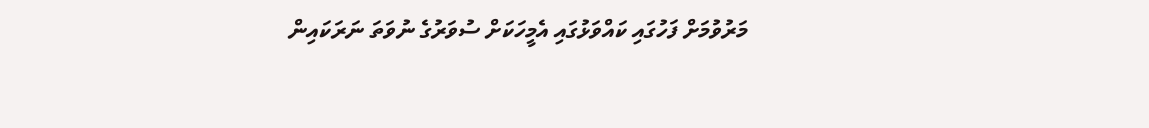މަރުވުމަށް ފަހުގައި ކައްވަޅުގައި އެމީހަކަށް ސުވަރުގެ ނުވަތަ ނަރަކައިން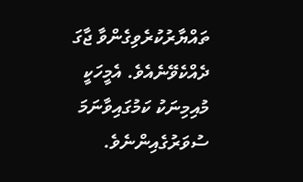ތައްޔާރުކުރެވިގެންވާ ޖާގަ ދެއްކެވޭނެއެވެ. އެމީހަކީ މުއިމިނަކު ކަމުގައިވާނަމަ ސުވަރުގެއިންނެވެ.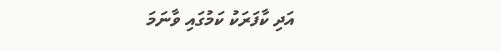އަދި ކާފަރަކު ކަމުގައި ވާނަމަ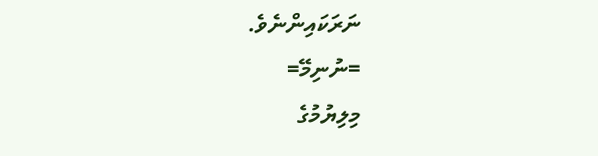ނަރަކައިންނެވެ.
=ނުނިމޭ=
މިލިޔުމުގެ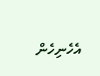އެހެނިހެން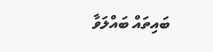ބައިތައް ބައްލަވާ